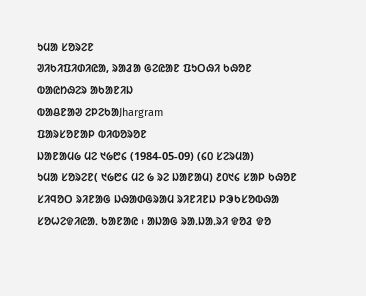ᱩᱢᱟ ᱥᱚᱨᱮᱱ
ᱣᱤᱠᱤᱯᱤᱰᱤᱭᱟ, ᱨᱟᱲᱟ ᱜᱮᱭᱟᱱ ᱯᱩᱛᱷᱤ ᱠᱷᱚᱱ
ᱵᱟᱭᱴᱷᱮᱨ ᱟᱠᱟᱱᱤᱡ
ᱵᱟᱪᱱᱟᱣ ᱮᱞᱮᱠᱟJhargram
ᱯᱟᱨᱥᱚᱱᱟᱞ ᱵᱤᱵᱚᱨᱚᱱ
ᱡᱟᱱᱟᱢ᱙ ᱢᱮ ᱑᱙᱘᱔ (1984-05-09) (᱔᱐ ᱥᱮᱨᱢᱟ)
ᱩᱢᱟ ᱥᱚᱨᱮᱱ( ᱑᱙᱘᱔ ᱢᱮ ᱙ ᱨᱮ ᱡᱟᱱᱟᱢ) ᱒᱐᱑᱔ ᱥᱟᱞ ᱠᱷᱚᱱ ᱥᱤᱧᱚᱛ ᱨᱤᱱᱟᱜ ᱡᱷᱟᱰᱜᱨᱟᱢ ᱨᱤᱱᱤᱱᱡ ᱞᱳᱠᱥᱚᱵᱷᱟ ᱥᱚᱦᱮᱫᱤᱭᱟᱹ ᱠᱟᱱᱟᱭ ᱾ ᱟᱡᱟᱜ ᱨᱟᱹᱡᱟᱹᱨᱤ ᱫᱚᱲ ᱫᱚ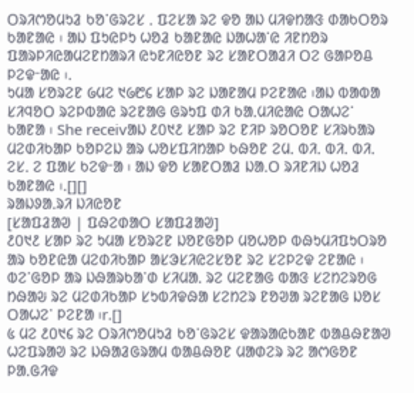ᱛᱨᱤᱬᱚᱢᱩᱲ ᱠᱚᱸᱜᱨᱮᱥ ᱹ ᱯᱮᱥᱟ ᱨᱮ ᱫᱚ ᱟᱡ ᱢᱤᱫᱴᱟᱝ ᱰᱟᱠᱛᱚᱨ ᱠᱟᱱᱟᱭ ᱾ ᱟᱡ ᱯᱩᱭᱞᱩ ᱦᱚᱲ ᱠᱟᱱᱟᱭ ᱡᱟᱦᱟᱸᱭ ᱤᱱᱴᱚᱨ ᱯᱟᱨᱞᱤᱭᱟᱢᱮᱱᱴᱟᱨᱤ ᱭᱩᱱᱤᱭᱚᱱ ᱨᱮ ᱥᱟᱱᱛᱟᱲᱤ ᱛᱮ ᱜᱟᱞᱚᱪ ᱞᱮᱫᱼᱟᱭ ᱾.
ᱩᱢᱟ ᱥᱚᱨᱮᱱ ᱙ᱢᱮ ᱑᱙᱘᱔ ᱥᱟᱞ ᱨᱮ ᱡᱟᱱᱟᱢ ᱞᱮᱱᱟᱭ ᱾ᱟᱡ ᱵᱟᱵᱟ ᱥᱤᱧᱚᱛ ᱨᱮᱞᱵᱟᱭ ᱨᱮᱱᱟᱜ ᱜᱨᱩᱯ ᱰᱤ ᱠᱟᱹᱢᱤᱭᱟᱭ ᱛᱟᱦᱮᱸ ᱠᱟᱱᱟ ᱾ She receivᱟᱡ ᱒᱐᱑᱒ ᱥᱟᱞ ᱨᱮ ᱱᱤᱞ ᱨᱚᱛᱚᱱ ᱥᱤᱨᱠᱟᱨ ᱢᱮᱰᱤᱠᱟᱞ ᱠᱚᱞᱮᱡ ᱟᱨ ᱦᱚᱥᱯᱤᱴᱟᱞ ᱠᱷᱚᱱ ᱮᱢᱹ ᱵᱤᱹ ᱵᱤᱹ ᱵᱤᱹ ᱮᱥᱹ ᱮ ᱯᱟᱥ ᱠᱮᱫᱼᱟ ᱾ ᱟᱡ ᱫᱚ ᱥᱟᱱᱛᱟᱲ ᱡᱟᱹᱛ ᱨᱤᱱᱤᱡ ᱦᱚᱲ ᱠᱟᱱᱟᱭ ᱾.[][]
ᱨᱟᱡᱽᱟᱹᱨᱤ ᱡᱤᱭᱚᱱ
[ᱥᱟᱯᱲᱟᱣ | ᱯᱷᱮᱰᱟᱛ ᱥᱟᱯᱲᱟᱣ]
᱒᱐᱑᱒ ᱥᱟᱞ ᱨᱮ ᱩᱢᱟ ᱥᱚᱨᱮᱱ ᱡᱚᱱᱜᱚᱞ ᱢᱚᱦᱚᱞ ᱵᱷᱩᱢᱤᱯᱩᱛᱨᱚ ᱟᱨ ᱠᱚᱱᱭᱟ ᱢᱮᱰᱤᱠᱟᱞ ᱟᱥᱳᱥᱤᱭᱮᱥᱚᱱ ᱨᱮ ᱥᱮᱞᱮᱫ ᱮᱱᱟᱭ ᱾ ᱵᱮᱸᱜᱚᱞ ᱟᱨ ᱡᱷᱟᱨᱠᱟᱸᱰ ᱥᱤᱢᱟᱹ ᱨᱮ ᱢᱮᱱᱟᱜ ᱵᱟᱝ ᱥᱮᱴᱮᱨᱚᱜ ᱴᱷᱟᱶ ᱨᱮ ᱢᱮᱰᱤᱠᱟᱞ ᱥᱩᱵᱤᱫᱷᱟ ᱥᱮᱴᱮᱨ ᱱᱚᱣᱟ ᱨᱮᱱᱟᱜ ᱡᱚᱥ ᱛᱟᱦᱮᱸ ᱞᱮᱱᱟ ᱾r.[]
᱕ ᱢᱮ ᱒᱐᱑᱔ ᱨᱮ ᱛᱨᱤᱬᱚᱢᱩᱲ ᱠᱚᱸᱜᱨᱮᱥ ᱫᱟᱨᱟᱭᱠᱟᱱ ᱵᱟᱪᱷᱱᱟᱣ ᱦᱮᱯᱨᱟᱣ ᱨᱮ ᱡᱷᱟᱲᱜᱨᱟᱢ ᱵᱟᱪᱷᱚᱱ ᱢᱟᱰᱮᱨ ᱨᱮ ᱟᱬᱜᱚᱱ ᱞᱟᱹᱜᱤᱫ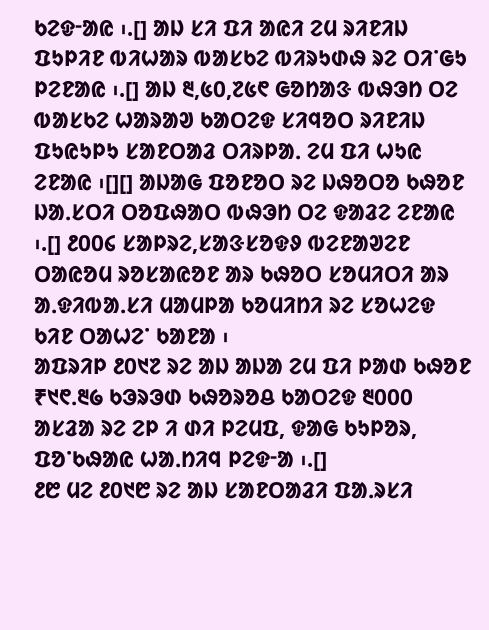ᱠᱮᱫᱼᱟᱭ ᱾.[] ᱟᱡ ᱥᱤ ᱯᱤ ᱟᱭᱤ ᱮᱢ ᱨᱤᱱᱤᱡ ᱯᱩᱞᱤᱱ ᱵᱤᱦᱟᱨ ᱵᱟᱥᱠᱮ ᱵᱤᱨᱩᱰᱷ ᱨᱮ ᱛᱤᱸᱜᱩ ᱞᱮᱱᱟᱭ ᱾.[] ᱟᱡ ᱓,᱕᱐,᱗᱕᱖ ᱜᱚᱴᱟᱝ ᱵᱷᱳᱴ ᱛᱮ ᱵᱟᱥᱠᱮ ᱦᱟᱨᱟᱣ ᱠᱟᱛᱮᱫ ᱥᱤᱧᱚᱛ ᱨᱤᱱᱤᱡ ᱯᱩᱭᱩᱞᱩ ᱥᱟᱱᱛᱟᱲ ᱛᱤᱨᱞᱟᱹ ᱮᱢ ᱯᱤ ᱦᱩᱭ ᱮᱱᱟᱭ ᱾[][] ᱟᱡᱟᱜ ᱯᱚᱱᱚᱛ ᱨᱮ ᱡᱷᱚᱛᱚ ᱠᱷᱚᱱ ᱡᱟᱹᱥᱛᱤ ᱛᱚᱯᱷᱟᱛ ᱵᱷᱳᱴ ᱛᱮ ᱫᱟᱲᱮ ᱮᱱᱟᱭ ᱾.[] ᱒᱐᱐᱔ ᱥᱟᱞᱨᱮ,ᱥᱟᱝᱥᱚᱫᱽ ᱵᱮᱱᱟᱣᱮᱱ ᱛᱟᱭᱚᱢ ᱨᱚᱥᱟᱭᱚᱱ ᱟᱨ ᱠᱷᱚᱛ ᱥᱚᱢᱤᱛᱤ ᱟᱨ ᱟᱹᱫᱤᱵᱟᱹᱥᱤ ᱢᱟᱢᱞᱟ ᱠᱚᱢᱤᱴᱤ ᱨᱮ ᱥᱚᱦᱮᱫ ᱠᱤᱱ ᱛᱟᱦᱮᱸ ᱠᱟᱱᱟ ᱾
ᱟᱯᱨᱤᱞ ᱒᱐᱑᱗ ᱨᱮ ᱟᱡ ᱟᱡᱟ ᱮᱢ ᱯᱤ ᱞᱟᱰ ᱠᱷᱚᱱ ₹᱑᱖ᱹ᱓᱙ ᱠᱳᱨᱳᱰ ᱠᱷᱚᱨᱚᱪ ᱠᱟᱛᱮᱫ ᱓᱐᱐᱐ ᱟᱥᱲᱟ ᱨᱮ ᱮᱞ ᱤ ᱰᱤ ᱞᱮᱢᱯ, ᱫᱟᱜ ᱠᱩᱞᱚᱨ, ᱯᱚᱸᱠᱷᱟᱭ ᱦᱟᱹᱴᱤᱧ ᱞᱮᱫᱼᱟ ᱾.[]
᱒᱘ ᱢᱮ ᱒᱐᱑᱘ ᱨᱮ ᱟᱡ ᱥᱟᱱᱛᱟᱲᱤ ᱯᱟᱹᱨᱥᱤ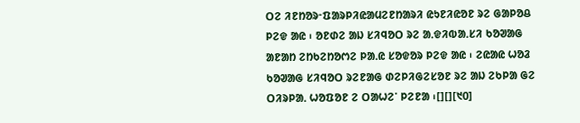ᱛᱮ ᱤᱱᱴᱚᱨᱼᱯᱟᱨᱞᱤᱭᱟᱢᱮᱱᱴᱟᱨᱤ ᱭᱩᱱᱤᱭᱚᱱ ᱨᱮ ᱜᱟᱞᱚᱪ ᱞᱮᱫ ᱟᱭ ᱾ ᱚᱱᱰᱮ ᱟᱡ ᱥᱤᱧᱚᱛ ᱨᱮ ᱟᱹᱫᱤᱵᱟᱹᱥᱤ ᱠᱚᱣᱟᱜ ᱟᱱᱟᱴ ᱮᱴᱠᱮᱴᱚᱬᱮ ᱞᱟᱹᱭ ᱥᱚᱫᱚᱨ ᱞᱮᱫ ᱟᱭ ᱾ ᱮᱭᱟᱭ ᱦᱚᱲ ᱠᱚᱣᱟᱜ ᱥᱤᱧᱚᱛ ᱨᱮᱱᱟᱜ ᱰᱮᱞᱤᱜᱮᱥᱚᱱ ᱨᱮ ᱟᱡ ᱮᱠᱞᱟ ᱜᱮ ᱛᱤᱨᱞᱟᱹ ᱦᱚᱯᱚᱱ ᱮ ᱛᱟᱦᱮᱸ ᱞᱮᱱᱟ ᱾[][][᱑᱐]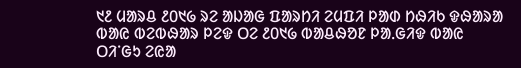᱑᱒ ᱢᱟᱨᱪ ᱒᱐᱑᱙ ᱨᱮ ᱟᱡᱟᱜ ᱯᱟᱨᱴᱤ ᱮᱢᱯᱤ ᱞᱟᱰ ᱴᱷᱤᱠ ᱫᱷᱟᱨᱟ ᱵᱟᱭ ᱵᱮᱵᱷᱟᱨ ᱞᱮᱫ ᱛᱮ ᱒᱐᱑᱙ ᱵᱟᱪᱷᱚᱱ ᱞᱟᱹᱜᱤᱫ ᱵᱟᱭ ᱛᱤᱸᱜᱩ ᱮᱭᱟ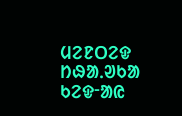ᱢᱮᱱᱛᱮᱫ ᱴᱷᱟᱹᱣᱠᱟ ᱠᱮᱫᱼᱟᱭ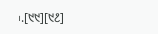᱾.[᱑᱑][᱑᱒]